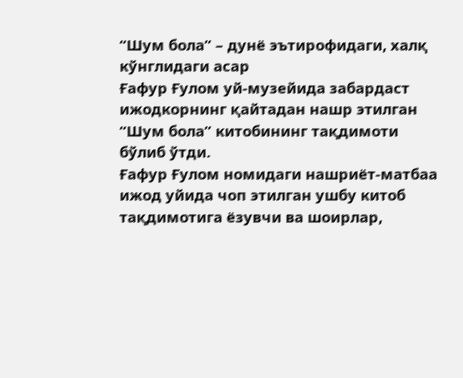“Шум бола” – дунё эътирофидаги, халқ кўнглидаги асар
Ғафур Ғулом уй-музейида забардаст ижодкорнинг қайтадан нашр этилган “Шум бола” китобининг тақдимоти бўлиб ўтди.
Ғафур Ғулом номидаги нашриёт-матбаа ижод уйида чоп этилган ушбу китоб тақдимотига ёзувчи ва шоирлар,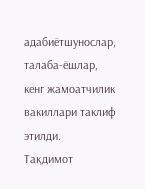адабиётшунослар, талаба-ёшлар, кенг жамоатчилик вакиллари таклиф этилди.
Тақдимот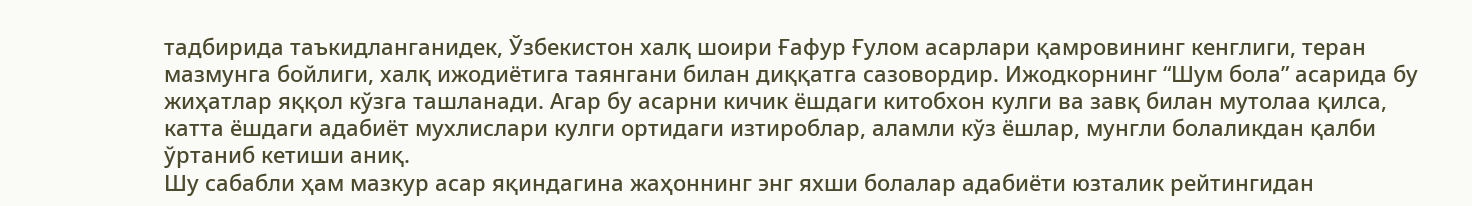тадбирида таъкидланганидек, Ўзбекистон халқ шоири Ғафур Ғулом асарлари қамровининг кенглиги, теран мазмунга бойлиги, халқ ижодиётига таянгани билан диққатга сазовордир. Ижодкорнинг “Шум бола” асарида бу жиҳатлар яққол кўзга ташланади. Агар бу асарни кичик ёшдаги китобхон кулги ва завқ билан мутолаа қилса, катта ёшдаги адабиёт мухлислари кулги ортидаги изтироблар, аламли кўз ёшлар, мунгли болаликдан қалби ўртаниб кетиши аниқ.
Шу сабабли ҳам мазкур асар яқиндагина жаҳоннинг энг яхши болалар адабиёти юзталик рейтингидан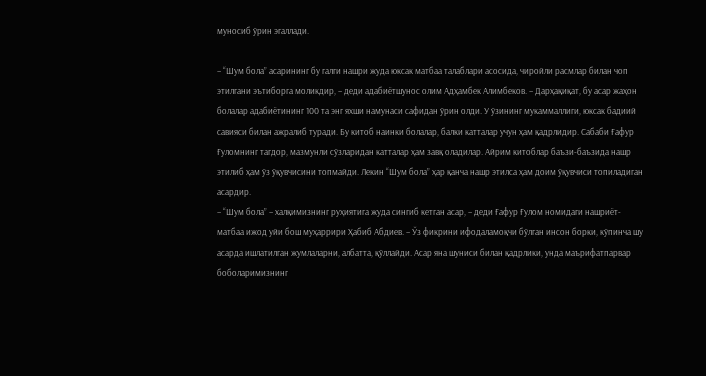муносиб ўрин эгаллади.

– “Шум бола” асарининг бу галги нашри жуда юксак матбаа талаблари асосида, чиройли расмлар билан чоп этилгани эътиборга моликдир, – деди адабиётшунос олим Адҳамбек Алимбеков. – Дарҳақиқат, бу асар жаҳон болалар адабиётининг 100 та энг яхши намунаси сафидан ўрин олди. У ўзининг мукаммаллиги, юксак бадиий савияси билан ажралиб туради. Бу китоб наинки болалар, балки катталар учун ҳам қадрлидир. Сабаби Ғафур Ғуломнинг тагдор, мазмунли сўзларидан катталар ҳам завқ оладилар. Айрим китоблар баъзи-баъзида нашр этилиб ҳам ўз ўқувчисини топмайди. Лекин “Шум бола” ҳар қанча нашр этилса ҳам доим ўқувчиси топиладиган асардир.
– “Шум бола” – халқимизнинг руҳиятига жуда сингиб кетган асар, – деди Ғафур Ғулом номидаги нашриёт-матбаа ижод уйи бош муҳаррири Ҳабиб Абдиев. – Ўз фикрини ифодаламоқчи бўлган инсон борки, кўпинча шу асарда ишлатилган жумлаларни, албатта, қўллайди. Асар яна шуниси билан қадрлики, унда маърифатпарвар боболаримизнинг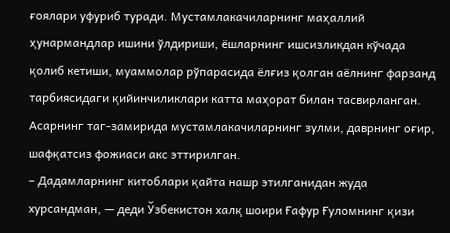ғоялари уфуриб туради. Мустамлакачиларнинг маҳаллий ҳунармандлар ишини ўлдириши, ёшларнинг ишсизликдан кўчада қолиб кетиши, муаммолар рўпарасида ёлғиз қолган аёлнинг фарзанд тарбиясидаги қийинчиликлари катта маҳорат билан тасвирланган. Асарнинг таг-замирида мустамлакачиларнинг зулми, даврнинг оғир, шафқатсиз фожиаси акс эттирилган.
– Дадамларнинг китоблари қайта нашр этилганидан жуда хурсандман, — деди Ўзбекистон халқ шоири Ғафур Ғуломнинг қизи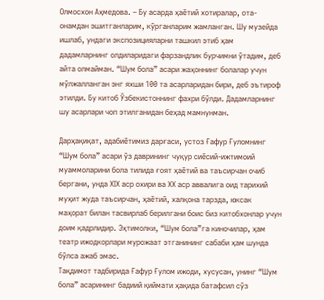Олмосхон Аҳмедова. – Бу асарда ҳаётий хотиралар, ота-онамдан эшитганларим, кўрганларим жамланган. Шу музейда ишлаб, ундаги экспозицияларни ташкил этиб ҳам дадамларнинг олдиларидаги фарзандлик бурчимни ўтадим, деб айта олмайман. “Шум бола” асари жаҳоннинг болалар учун мўлжалланган энг яхши 100 та асарларидан бири, деб эътироф этилди. Бу китоб Ўзбекистоннинг фахри бўлди. Дадамларнинг шу асарлари чоп этилганидан беҳад мамнунман.

Дарҳақиқат, адабиётимиз дарғаси, устоз Ғафур Ғуломнинг “Шум бола” асари ўз даврининг чуқур сиёсий-ижтимоий муаммоларини бола тилида ғоят ҳаётий ва таъсирчан очиб бергани, унда XIХ аср охири ва ХХ аср аввалига оид тарихий муҳит жуда таъсирчан, ҳаётий, халқона тарзда, юксак маҳорат билан тасвирлаб берилгани боис биз китобхонлар учун доим қадрлидир. Эҳтимолки, “Шум бола”га киночилар, ҳам театр ижодкорлари мурожаат этганининг сабаби ҳам шунда бўлса ажаб эмас.
Тақдимот тадбирида Ғафур Ғулом ижоди, хусусан, унинг “Шум бола” асарининг бадиий қиймати ҳақида батафсил сўз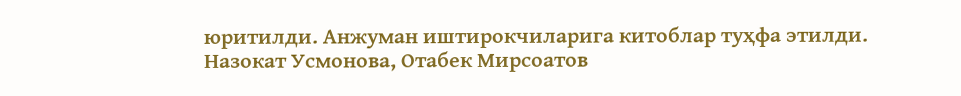юритилди. Анжуман иштирокчиларига китоблар туҳфа этилди.
Назокат Усмонова, Отабек Мирсоатов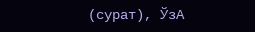(сурат), ЎзА